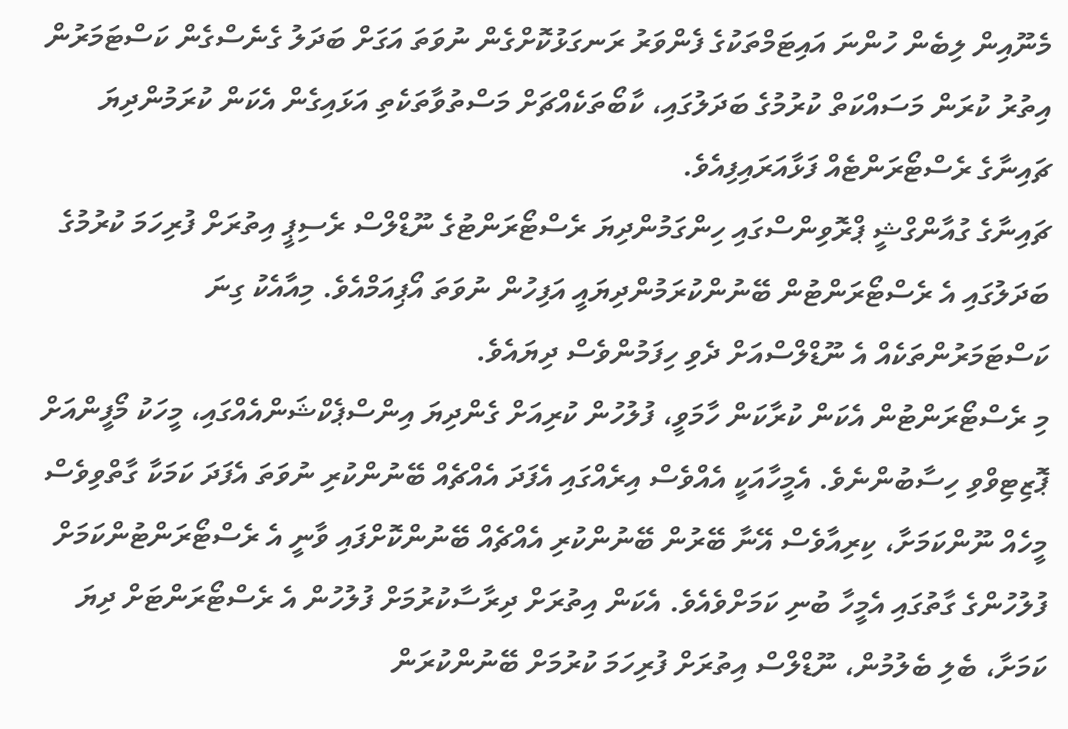މެނޫއިން ލިބެން ހުންނަ އައިޓަމްތަކުގެ ފެންވަރު ރަނގަޅުކޮށްގެން ނުވަތަ އަގަށް ބަދަލު ގެނެސްގެން ކަސްޓަމަރުން އިތުރު ކުރަން މަސައްކަތް ކުރުމުގެ ބަދަލުގައި، ކާބޯތަކެއްޗަށް މަސްތުވާތަކެތި އަޅައިގެން އެކަން ކުރަމުންދިޔަ ޗައިނާގެ ރެސްޓޯރަންޓެއް ފަޅާއަރައިފިއެވެ.
ޗައިނާގެ ގުއާންގްޝީ ޕްރޮވިންސްގައި ހިންގަމުންދިޔަ ރެސްޓޯރަންޓުގެ ނޫޑްލްސް ރެސިޕީ އިތުރަށް ފުރިހަމަ ކުރުމުގެ ބަދަލުގައި އެ ރެސްޓޯރަންޓުން ބޭނުންކުރަމުންދިޔައީ އަފިހުން ނުވަތަ އޯޕިއަމްއެވެ. މިއާއެކު ގިނަ ކަސްޓަމަރުންތަކެއް އެ ނޫޑްލްސްއަށް ދެވި ހިފަމުންވެސް ދިޔައެވެ.
މި ރެސްޓޯރަންޓުން އެކަން ކުރާކަން ހާމަވީ، ފުލުހުން ކުރިއަށް ގެންދިޔަ އިންސްޕެކްޝަންއެއްގައި، މީހަކު މޯފީންއަށް ޕޮޒިޓިވްވި ހިސާބުންނެވެ. އެމީހާއަކީ އެއްވެސް އިރެއްގައި އެފަދަ އެއްޗެއް ބޭނުންކުރި ނުވަތަ އެފަދަ ކަމަކާ ގާތްވިވެސް މީހެއް ނޫންކަމަށާ، ކިރިއާވެސް އޭނާ ބޭރުން ބޭނުންކުރި އެއްޗެއް ބޭނުންކޮށްފައި ވާނީ އެ ރެސްޓޯރަންޓުންކަމަށް ފުލުހުންގެ ގާތުގައި އެމީހާ ބުނި ކަމަށްވެއެވެ. އެކަން އިތުރަށް ދިރާސާކުރުމަށް ފުލުހުން އެ ރެސްޓޯރަންޓަށް ދިޔަ ކަމަށާ، ބެލި ބެލުމުން، ނޫޑްލްސް އިތުރަށް ފުރިހަމަ ކުރުމަށް ބޭނުންކުރަން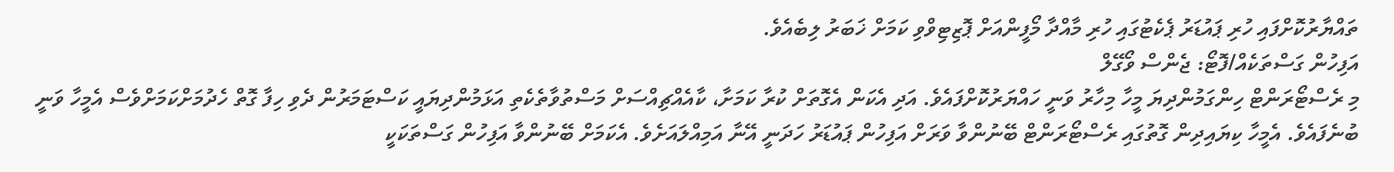ތައްޔާރުކޮށްފައި ހުރި ޕައުޑަރު ޕެކެޓުގައި ހުރި މާއްދާ މޯފީންއަށް ޕޮޒިޓިވްވި ކަމަށް ޚަބަރު ލިބެއެވެ.
އަފިހުން ގަސްތަކެއް/ފޮޓޯ: ޖެންސް ވޯގޭލް
މި ރެސްޓޯރަންޓް ހިންގަމުންދިޔަ މީހާ މިހާރު ވަނީ ހައްޔަރުކޮށްފައެވެ. އަދި އެކަން އެގޮތަށް ކުރާ ކަމަށާ، ކާއެއްޗިއްސަށް މަސްތުވާތެކެތި އަޅަމުންދިޔައީ ކަސްޓަމަރުން ދެވި ހިފާ ގޮތް ހެދުމަށްކަމަށްވެސް އެމީހާ ވަނީ ބުނެފައެވެ. އެމީހާ ކިޔައިދިން ގޮތުގައި ރެސްޓޯރަންޓް ބޭނުންވާ ވަރަށް އަފިހުން ޕައުޑަރު ހަދަނީ އޭނާ އަމިއްލައަށެވެ. އެކަމަށް ބޭނުންވާ އަފިހުން ގަސްތަކަކީ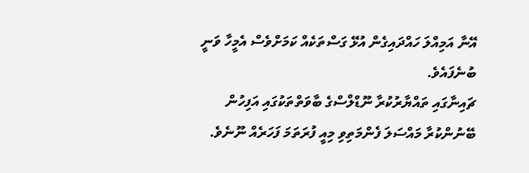އޭނާ އަމިއްލަ ހައްދައިގެން އުޅޭ ގަސްތަކެއް ކަމަށްވެސް އެމީހާ ވަނީ ބުނެފައެވެ.
ޗައިނާގައި ތައްޔާރުކުރާ ނޫޑްލްސްގެ ބާވަތްތަކުގައި އަފިހުން ބޭނުންކުރާ މައްސަލަ ފެންމަތިވި މިއީ ފުރަތަމަ ފަހަރެއް ނޫނެވެ.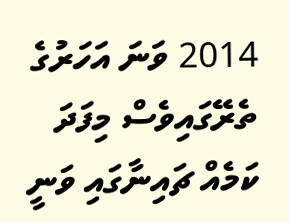2014 ވަނަ އަހަރުގެ ތެރޭގައިވެސް މިފަދަ ކަމެއް ޗައިނާގައި ވަނީ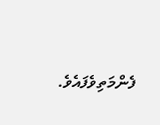ފެންމަތިވެފައެވެ.